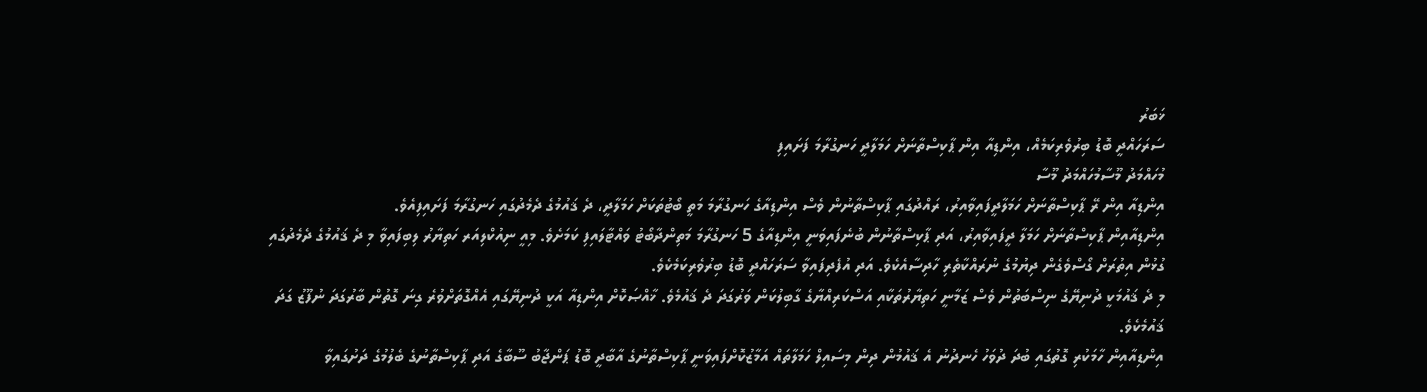ޚަބަރު
ސަރަހައްދީ ބޮޑު ބިރުވެރިކަމެއް، އިންޑިއާ އިން ޕާކިސްތާނަށް ހަމަލާދީ ހަނގުރާމަ ފަށައިފި
މުހައްމަދު މޫސާމުހައްމަދު މޫސާ
އިންޑިއާ އިން ރޭ ޕާކިސްތާނަށް ހަމަލާދީފައިވާއިރު، ރައްދުގައި ޕާކިސްތާނުން ވެސް އިންޑިއާގެ ހަނގުރާމަ މަތީ ބޯޓުތަކަށް ހަމަލާދީ، ދެ ޤައުމުގެ ދެމެދުގައި ހަނގުރާމަ ފަށައިފިއެވެ.
އިންޑިއާއިން ޕާކިސްތާނަށް ހަމަލާ ދީފައިވާއިރު، އަދި ޕާކިސްތާނުން ބުނެފައިވަނީ އިންޑިއާގެ 5 ހަނގުރާމަ މަތިންދާބޯޓު ވައްޓާލައިފި ކަމަށެވެ. މިއީ ނިއުކްލިއަރ ހަތިޔާރު ލިބިފައިވާ މި ދެ ޤައުމުގެ ދެމެދުގައި ގުޅުން އިތުރަށް ގޯސްވެގެން ދިޔުމުގެ ނުރައްކާތެރި ހާދިސާއެކެވެ. އަދި އުފެދިފައިވާ ސަރަހައްދީ ބޮޑު ބިރުވެރިކަމެކެވެ.
މި ދެ ޤައުމަކީ ދުނިޔޭގެ ނިސްބަތުން ވެސް ޒަމާނީ ހަތިޔާރުތަކާއި އަސްކަރިއްޔާގެ ގާބިލުކަން ވަރުގަދަ ދެ ޤައުމެވެ. ޚާއްޞަކޮށް އިންޑިއާ އަކީ ދުނިޔޭގައި އެއްގޮތަށްވުރެ ގިނަ ގޮތުން ބާރުގަދަ ނުފޫޒު ގަދަ ޤައުމެކެވެ.
އިންޑިއާއިން ހާމަކުރި ގޮތުގައި ބުދަ ދުވަހު ހެނދުނު އެ ޤައުމުން ދިން މިސައިލް ހަމަލާތައް އަމާޒުކޮށްފައިވަނީ ޕާކިސްތާނުގެ އާބާދީ ބޮޑު ޕަންޖާބު ސޫބާގެ އަދި ޕާކިސްތާނުގެ ބެލުމުގެ ދަށުގައިވާ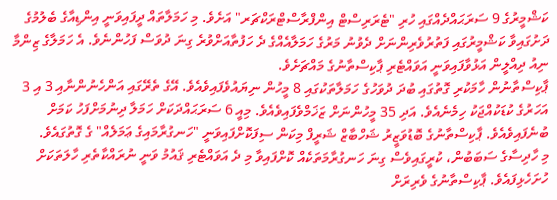ކަޝްމީރުގެ 9 ސަރަޙައްދެއްގައި ހުރި "ޓެރަރިސްޓް އިންފްރާސްޓްރަކްޗަރ" އަށެވެ. މި ހަމަލާތައް ދީފައިވަނީ އިންޑިއާގެ ބެލުމުގެ ދަށުގައިވާ ކަޝްމީރުގައި ފަތުރުވެރިންނަށް ދެވުނު މަރުގެ ހަމަލާއެއްގެ ދެ ހަފުތާއަށްވުރެ ގިނަ ދުވަސް ފަހުންނެވެ. އެ ހަމަލާގެ ޒިންމާ ނިއު ދިއްލީން އަޅުވާފައިވަނީ އަވައްޓެރި ޕާކިސްތާނުގެ މައްޗަށެވެ.
ޕާކިސްތާނުން ހާމަކުރި ގޮތުގައި ބުދަ ދުވަހުގެ ހަމަލާތަކުގައި 8 މީހުން ނިޔައުވެފައިވެއެވެ. އޭގެ ތެރޭގައި އަންހެނުންނާއި 3 އި 3 އަހަރުގެ ކުޑަކުއްޖަކު ހިމެނެއެވެ. އަދި 35 މީހުންނަށް ޒަޚަމްވެފައިވެއެވެ. މިއީ 6 ސަރަޙައްދަކަށް ހަމަލާ ދިނުމަށްފަހު ކަމަށް ބުނެފައިވެއެވެ. ޕާކިސްތާނުގެ ބޮޑުވަޒީރު ޝަހްބާޒް ޝަރީފް މިކަން ސިފަކޮށްފައިވަނީ "ހަނގުރާމައިގެ ޢަމަލެއް" ގެ ގޮތުގައެވެ.
މި ހާދިސާގެ ސަބަބުން، ކުރީގައިވެސް ގިނަ ހަނގުރާމަތަކެއް ކޮށްފައިވާ މި ދެ އަވައްޓެރި ޤައުމު ވަނީ ނުރައްކާތެރި ހާލަތަކަށް ހުށަހެޅިފައެވެ. ޕާކިސްތާނުގެ ވެރިރަށް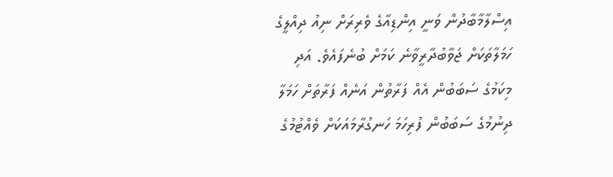އިސްލާމާބާދުން ވަނީ އިންޑިއާގެ ވެރިރަށް ނިއު ދިއްލީގެ ހަމަލާތަކަށް ޖަވާބުދާރީވާނެ ކަމަށް ބުނެފައެވެ. އަދި މިކަމުގެ ސަބަބުން އެއް ފަރާތުން އަނެއް ފަރާތަށް ހަމަލާ ދިނުމުގެ ސަބަބުން ފުރިހަމަ ހަނގުރާމައަކަށް ވެއްޓުމުގެ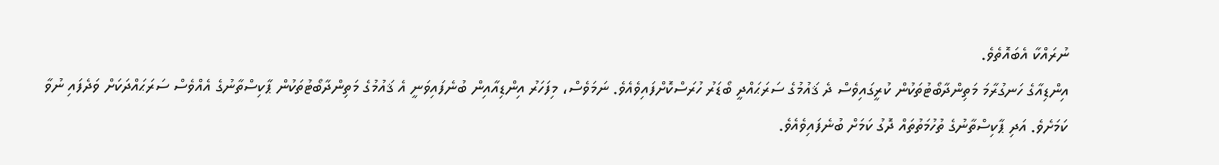ނުރައްކާ އެބައޮތެވެ.
އިންޑިއާގެ ހަނގުރާމަ މަތިންދާބޯޓުތަކުން ކުރީގައިވެސް ދެ ޤައުމުގެ ސަރަޙައްދީ ބޯޑަރު ހުރަސްކޮށްފައިވެއެވެ. ނަމަވެސް، މިފަހަރު އިންޑިއާއިން ބުނެފައިވަނީ އެ ޤައުމުގެ މަތިންދާބޯޓުތަކުން ޕާކިސްތާނުގެ އެއްވެސް ސަރަޙައްދަކަށް ވަދެފައި ނުވާ ކަމަށެވެ. އަދި ޕާކިސްތާނުގެ ތުހުމަތުތައް ދޮގު ކަމަށް ބުނެފައިވެއެވެ.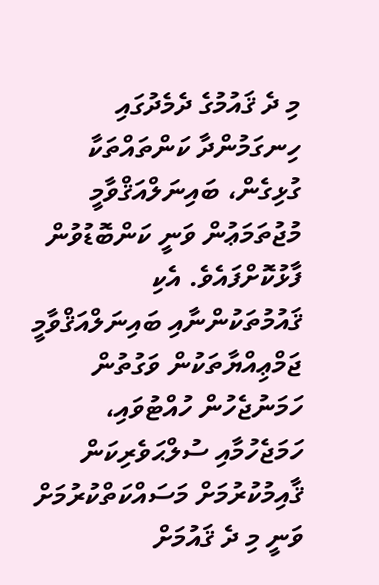މި ދެ ޤައުމުގެ ދެމެދުގައި ހިނގަމުންދާ ކަންތައްތަކާ ގުޅިގެން، ބައިނަލްއަޤްވާމީ މުޖުތަމަޢުން ވަނީ ކަންބޮޑުވުން ފާޅުކޮށްފައެވެ. އެކި ޤައުމުތަކުންނާއި ބައިނަލްއަޤްވާމީ ޖަމްޢިއްޔާތަކުން ވަގުތުން ހަމަނުޖެހުން ހުއްޓުވައި، ހަމަޖެހުމާއި ސުލްޙަވެރިކަން ޤާއިމުކުރުމަށް މަސައްކަތްކުރުމަށް ވަނީ މި ދެ ޤައުމަށް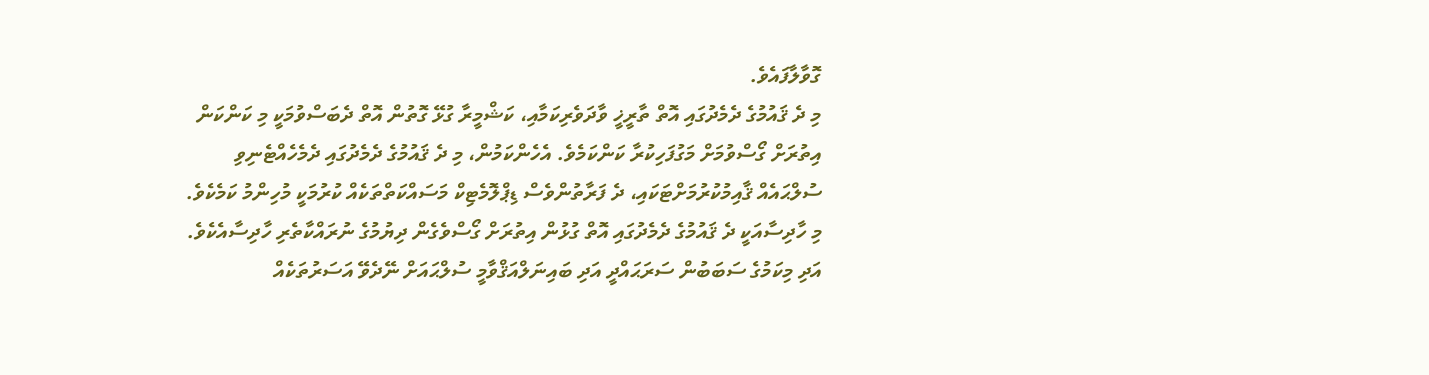ގޮވާލާފައެވެ.
މި ދެ ޤައުމުގެ ދެމެދުގައި އޮތް ތާރީޚީ ވާދަވެރިކަމާއި، ކަޝްމީރާ ގުޅޭ ގޮތުން އޮތް ދެބަސްވުމަކީ މި ކަންކަން އިތުރަށް ގޯސްވުމަށް މަގުފަހިކުރާ ކަންކަމެވެ. އެހެންކަމުން، މި ދެ ޤައުމުގެ ދެމެދުގައި ދެމެހެއްޓެނިވި ސުލްޙައެއް ޤާއިމުކުރުމަށްޓަކައި، ދެ ފަރާތުންވެސް ޑިޕްލޮމެޓިކް މަސައްކަތްތަކެއް ކުރުމަކީ މުހިންމު ކަމެކެވެ.
މި ހާދިސާއަކީ ދެ ޤައުމުގެ ދެމެދުގައި އޮތް ގުޅުން އިތުރަށް ގޯސްވެގެން ދިޔުމުގެ ނުރައްކާތެރި ހާދިސާއެކެވެ. އަދި މިކަމުގެ ސަބަބުން ސަރަޙައްދީ އަދި ބައިނަލްއަޤްވާމީ ސުލްޙައަށް ނޭދެވޭ އަސަރުތަކެއް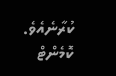ކުރާނެއެވެ.
ކޮމެންޓް